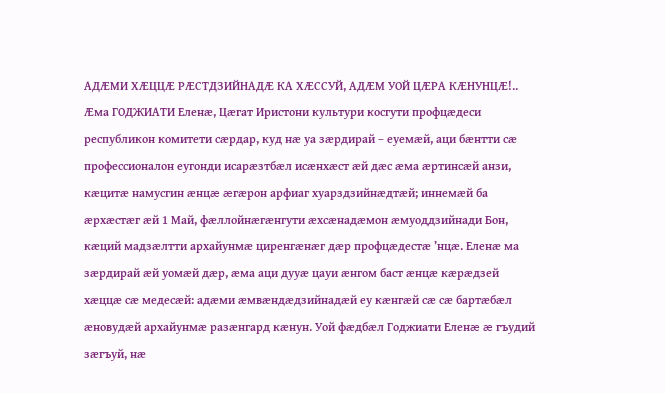АДÆМИ ХÆЦЦÆ РÆСТДЗИЙНАДÆ КА ХÆССУЙ, АДÆМ УОЙ ЦÆРА КÆНУНЦÆ!..
Æма ГОДЖИАТИ Еленæ, Цæгат Иристони культури косгути профцæдеси республикон комитети сæрдар, куд нæ уа зæрдирай – еуемæй, аци бæнтти сæ профессионалон еугонди исарæзтбæл исæнхæст æй дæс æма æртинсæй анзи, кæцитæ намусгин æнцæ æгæрон арфиаг хуарздзийнæдтæй; иннемæй ба æрхæстæг æй 1 Май, фæллойнæгæнгути æхсæнадæмон æмуоддзийнади Бон, кæций мадзæлтти архайунмæ циренгæнæг дæр профцæдестæ ’нцæ. Еленæ ма зæрдирай æй уомæй дæр, æма аци дууæ цауи æнгом баст æнцæ кæрæдзей хæццæ сæ медесæй: адæми æмвæндæдзийнадæй еу кæнгæй сæ сæ бартæбæл æновудæй архайунмæ разæнгард кæнун. Уой фæдбæл Годжиати Еленæ æ гъудий зæгъуй, нæ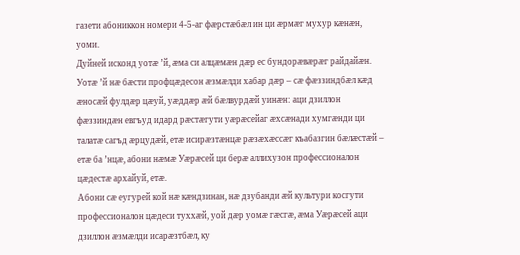газети абониккон номери 4-5-аг фæрстæбæл ин ци æрмæг мухур кæнæн, уоми.
Дуйней исконд уотæ ’й, æма си алцæмæн дæр ес бундорæвæрæг райдайæн. Уотæ ’й нæ бæсти профцæдесон æзмæлди хабар дæр – сæ фæззиндбæл кæд æносæй фулдæр цæуй, уæддæр æй бæлвурдæй уинæн: аци дзиллон фæззиндæн евгъуд идард рæстæгути уæрæсейаг æхсæнади хумгæнди ци талатæ сагъд æрцудæй, етæ исирæзтæнцæ рæзæхæссæг къабазгин бæлæстæй – етæ ба ’нцæ, абони нæмæ Уæрæсей ци берæ аллихузон профессионалон цæдестæ архайуй, етæ.
Абони сæ еугурей кой нæ кæндзинан, нæ дзубанди æй культури косгути профессионалон цæдеси туххæй, уой дæр уомæ гæсгæ, æма Уæрæсей аци дзиллон æзмæлди исарæзтбæл, ку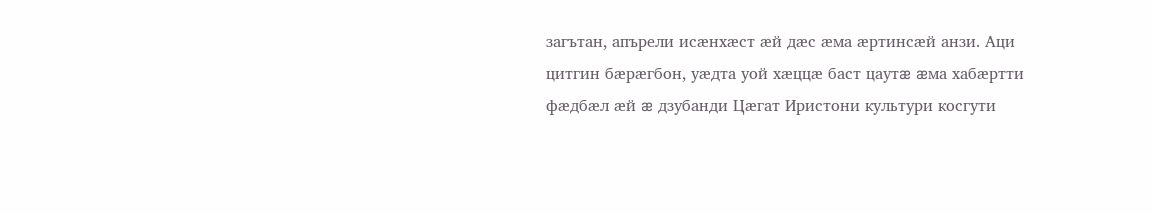загътан, апърели исæнхæст æй дæс æма æртинсæй анзи. Аци цитгин бæрæгбон, уæдта уой хæццæ баст цаутæ æма хабæртти фæдбæл æй æ дзубанди Цæгат Иристони культури косгути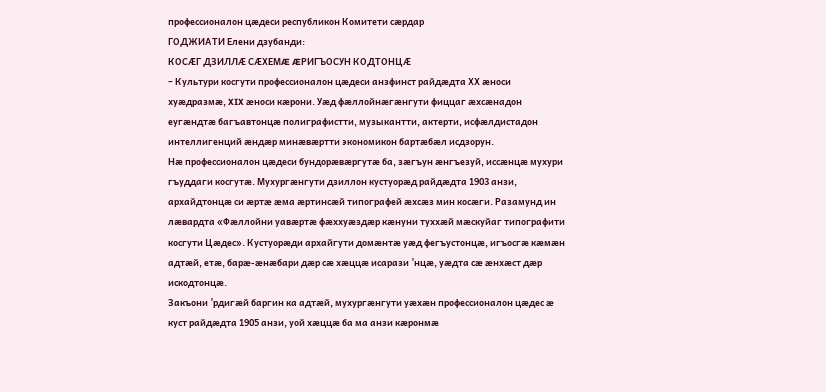профессионалон цæдеси республикон Комитети сæрдар
ГОДЖИАТИ Елени дзубанди:
КОСÆГ ДЗИЛЛÆ СÆХЕМÆ ÆРИГЪОСУН КОДТОНЦÆ
– Культури косгути профессионалон цæдеси анзфинст райдæдта ХХ æноси хуæдразмæ, XIX æноси кæрони. Уæд фæллойнæгæнгути фиццаг æхсæнадон еугæндтæ багъавтонцæ полиграфистти, музыкантти, актерти, исфæлдистадон интеллигенций æндæр минæвæртти экономикон бартæбæл исдзорун.
Нæ профессионалон цæдеси бундорæвæргутæ ба, зæгъун æнгъезуй, иссæнцæ мухури гъуддаги косгутæ. Мухургæнгути дзиллон кустуорæд райдæдта 1903 анзи, архайдтонцæ си æртæ æма æртинсæй типографей æхсæз мин косæги. Разамунд ин лæвардта «Фæллойни уавæртæ фæххуæздæр кæнуни туххæй мæскуйаг типографити косгути Цæдес». Кустуорæди архайгути домæнтæ уæд фегъустонцæ, игъосгæ кæмæн адтæй, етæ, барæ-æнæбари дæр сæ хæццæ исарази ’нцæ, уæдта сæ æнхæст дæр искодтонцæ.
Закъони ’рдигæй баргин ка адтæй, мухургæнгути уæхæн профессионалон цæдес æ куст райдæдта 1905 анзи, уой хæццæ ба ма анзи кæронмæ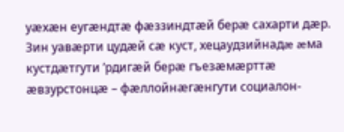уæхæн еугæндтæ фæззиндтæй берæ сахарти дæр. Зин уавæрти цудæй сæ куст, хецаудзийнадæ æма кустдæтгути ’рдигæй берæ гъезæмæрттæ æвзурстонцæ – фæллойнæгæнгути социалон-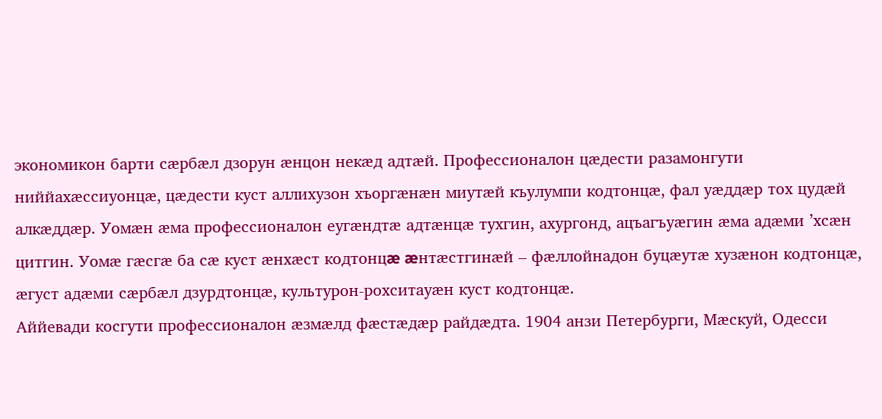экономикон барти сæрбæл дзорун æнцон некæд адтæй. Профессионалон цæдести разамонгути ниййахæссиуонцæ, цæдести куст аллихузон хъоргæнæн миутæй къулумпи кодтонцæ, фал уæддæр тох цудæй алкæддæр. Уомæн æма профессионалон еугæндтæ адтæнцæ тухгин, ахургонд, ацъагъуæгин æма адæми ’хсæн цитгин. Уомæ гæсгæ ба сæ куст æнхæст кодтонцæ æнтæстгинæй – фæллойнадон буцæутæ хузæнон кодтонцæ, æгуст адæми сæрбæл дзурдтонцæ, культурон-рохситауæн куст кодтонцæ.
Аййевади косгути профессионалон æзмæлд фæстæдæр райдæдта. 1904 анзи Петербурги, Мæскуй, Одесси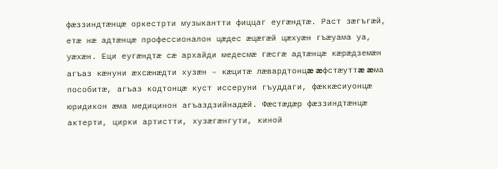фæззиндтæнцæ оркестрти музыкантти фиццаг еугæндтæ. Раст зæгъгæй, етæ нæ адтæнцæ профессионалон цæдес æцæгæй цæхуæн гъæуама уа, уæхæн. Еци еугæндтæ сæ архайди медесмæ гæсгæ адтæнцæ кæрæдземæн агъаз кæнуни æхсæнæдти хузæн – кæцитæ лæвардтонцæ æфстæуттæ æма пособитæ, агъаз кодтонцæ куст иссеруни гъуддаги, фæккæсиуонцæ юридикон æма медицинон агъаздзийнадæй. Фæстæдæр фæззиндтæнцæ актерти, цирки артистти, хузæгæнгути, киной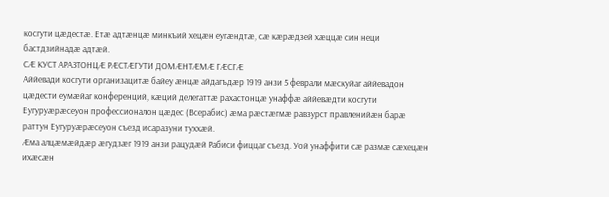косгути цæдестæ. Етæ адтæнцæ минкъий хецæн еугæндтæ, сæ кæрæдзей хæццæ син неци бастдзийнадæ адтæй.
СÆ КУСТ АРАЗТОНЦÆ РÆСТÆГУТИ ДОМÆНТÆМÆ ГÆСГÆ
Аййевади косгути организацитæ байеу æнцæ айдагъдæр 1919 анзи 5 феврали мæскуйаг аййевадон цæдести еумæйаг конференций, кæций делегаттæ рахастонцæ унаффæ аййевæдти косгути Еугуруæрæсеуон профессионалон цæдес (Всерабис) æма рæстæгмæ равзурст правленийæн барæ раттун Еугуруæрæсеуон съезд исаразуни туххæй.
Æма алцæмæйдæр æгудзæг 1919 анзи рацудæй Рабиси фиццаг съезд. Уой унаффити сæ размæ сæхецæн ихæсæн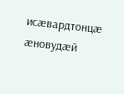исæвардтонцæ æновудæй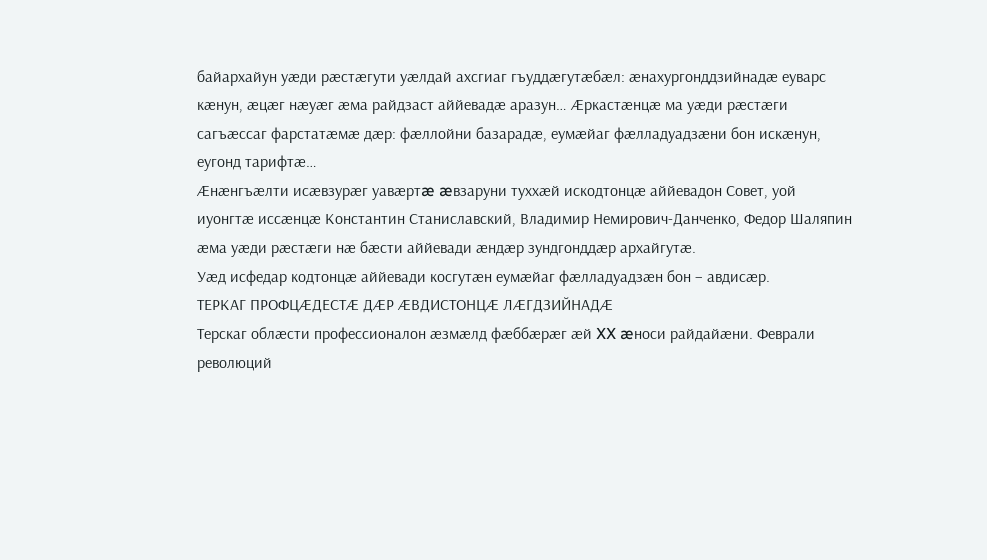байархайун уæди рæстæгути уæлдай ахсгиаг гъуддæгутæбæл: æнахургонддзийнадæ еуварс кæнун, æцæг нæуæг æма райдзаст аййевадæ аразун… Æркастæнцæ ма уæди рæстæги сагъæссаг фарстатæмæ дæр: фæллойни базарадæ, еумæйаг фæлладуадзæни бон искæнун, еугонд тарифтæ…
Æнæнгъæлти исæвзурæг уавæртæ æвзаруни туххæй искодтонцæ аййевадон Совет, уой иуонгтæ иссæнцæ Константин Станиславский, Владимир Немирович-Данченко, Федор Шаляпин æма уæди рæстæги нæ бæсти аййевади æндæр зундгонддæр архайгутæ.
Уæд исфедар кодтонцæ аййевади косгутæн еумæйаг фæлладуадзæн бон – авдисæр.
ТЕРКАГ ПРОФЦÆДЕСТÆ ДÆР ÆВДИСТОНЦÆ ЛÆГДЗИЙНАДÆ
Терскаг облæсти профессионалон æзмæлд фæббæрæг æй XX æноси райдайæни. Феврали революций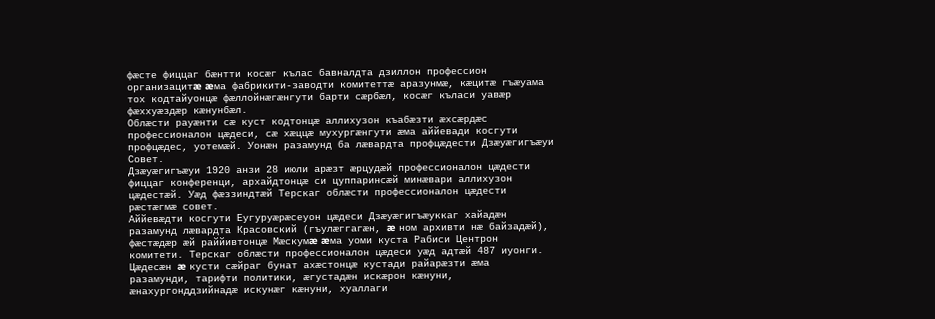фæсте фиццаг бæнтти косæг кълас бавналдта дзиллон профессион организацитæ æма фабрикити-заводти комитеттæ аразунмæ, кæцитæ гъæуама тох кодтайуонцæ фæллойнæгæнгути барти сæрбæл, косæг къласи уавæр фæххуæздæр кæнунбæл.
Облæсти рауæнти сæ куст кодтонцæ аллихузон къабæзти æхсæрдæс профессионалон цæдеси, сæ хæццæ мухургæнгути æма аййевади косгути профцæдес, уотемæй. Уонæн разамунд ба лæвардта профцæдести Дзæуæгигъæуи Совет.
Дзæуæгигъæуи 1920 анзи 28 июли арæзт æрцудæй профессионалон цæдести фиццаг конференци, архайдтонцæ си цуппаринсæй минæвари аллихузон цæдестæй. Уæд фæззиндтæй Терскаг облæсти профессионалон цæдести рæстæгмæ совет.
Аййевæдти косгути Еугуруæрæсеуон цæдеси Дзæуæгигъæуккаг хайадæн разамунд лæвардта Красовский (гъулæггагæн, æ ном архивти нæ байзадæй), фæстæдæр æй раййивтонцæ Мæскумæ æма уоми куста Рабиси Центрон комитети. Терскаг облæсти профессионалон цæдеси уæд адтæй 487 иуонги. Цæдесæн æ кусти сæйраг бунат ахæстонцæ кустади райарæзти æма разамунди, тарифти политики, æгустадæн искæрон кæнуни, æнахургонддзийнадæ искунæг кæнуни, хуаллаги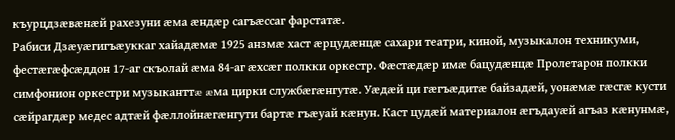къурцдзæвæнæй рахезуни æма æндæр сагъæссаг фарстатæ.
Рабиси Дзæуæгигъæуккаг хайадæмæ 1925 анзмæ хаст æрцудæнцæ сахари театри, киной, музыкалон техникуми, фестæгæфсæддон 17-аг скъолай æма 84-аг æхсæг полкки оркестр. Фæстæдæр имæ бацудæнцæ Пролетарон полкки симфонион оркестри музыканттæ æма цирки службæгæнгутæ. Уæдæй ци гæгъæдитæ байзадæй, уонæмæ гæсгæ кусти сæйрагдæр медес адтæй фæллойнæгæнгути бартæ гъæуай кæнун. Каст цудæй материалон æгъдауæй агъаз кæнунмæ,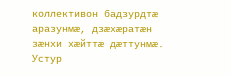коллективон бадзурдтæ аразунмæ, дзæхæратæн зæнхи хæйттæ дæттунмæ. Устур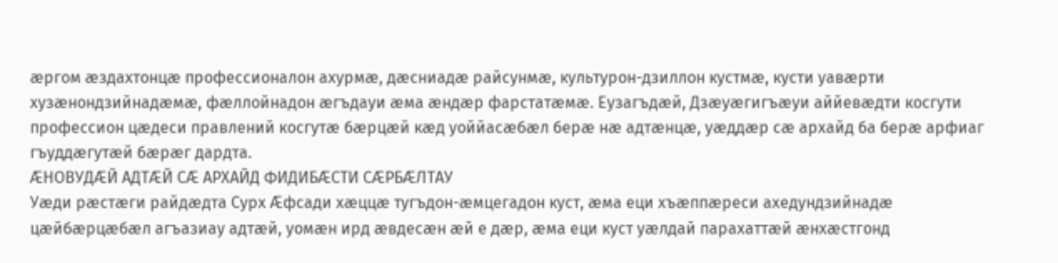æргом æздахтонцæ профессионалон ахурмæ, дæсниадæ райсунмæ, культурон-дзиллон кустмæ, кусти уавæрти хузæнондзийнадæмæ, фæллойнадон æгъдауи æма æндæр фарстатæмæ. Еузагъдæй, Дзæуæгигъæуи аййевæдти косгути профессион цæдеси правлений косгутæ бæрцæй кæд уоййасæбæл берæ нæ адтæнцæ, уæддæр сæ архайд ба берæ арфиаг гъуддæгутæй бæрæг дардта.
ÆНОВУДÆЙ АДТÆЙ СÆ АРХАЙД ФИДИБÆСТИ СÆРБÆЛТАУ
Уæди рæстæги райдæдта Сурх Æфсади хæццæ тугъдон-æмцегадон куст, æма еци хъæппæреси ахедундзийнадæ цæйбæрцæбæл агъазиау адтæй, уомæн ирд æвдесæн æй е дæр, æма еци куст уæлдай парахаттæй æнхæстгонд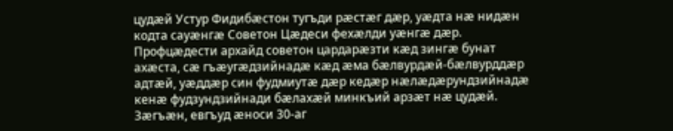цудæй Устур Фидибæстон тугъди рæстæг дæр, уæдта нæ нидæн кодта сауæнгæ Советон Цæдеси фехæлди уæнгæ дæр.
Профцæдести архайд советон цардарæзти кæд зингæ бунат ахæста, сæ гъæугæдзийнадæ кæд æма бæлвурдæй-бæлвурддæр адтæй, уæддæр син фудмиутæ дæр кедæр нæлæдæрундзийнадæ кенæ фудзундзийнади бæлахæй минкъий арзæт нæ цудæй. Зæгъæн, евгъуд æноси 30-аг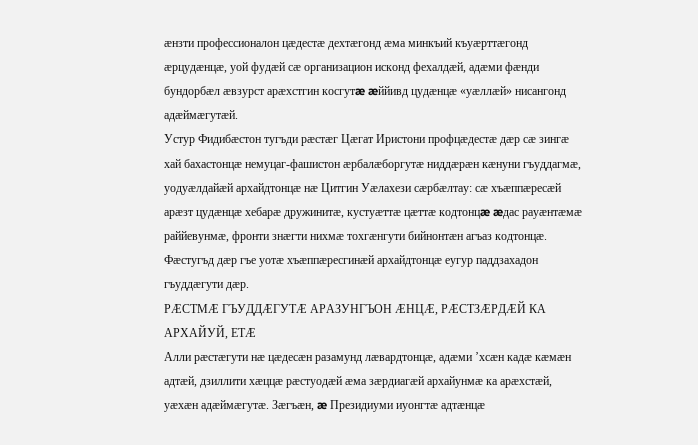æнзти профессионалон цæдестæ дехтæгонд æма минкъий къуæрттæгонд æрцудæнцæ, уой фудæй сæ организацион исконд фехалдæй, адæми фæнди бундорбæл æвзурст арæхстгин косгутæ æййивд цудæнцæ «уæллæй» нисангонд адæймæгутæй.
Устур Фидибæстон тугъди рæстæг Цæгат Иристони профцæдестæ дæр сæ зингæ хай бахастонцæ немуцаг-фашистон æрбалæборгутæ ниддæрæн кæнуни гъуддагмæ, уодуæлдайæй архайдтонцæ нæ Цитгин Уæлахези сæрбæлтау: сæ хъæппæресæй арæзт цудæнцæ хебарæ дружинитæ, кустуæттæ цæттæ кодтонцæ æдас рауæнтæмæ раййевунмæ, фронти знæгти нихмæ тохгæнгути бийнонтæн агъаз кодтонцæ. Фæстугъд дæр гъе уотæ хъæппæресгинæй архайдтонцæ еугур паддзахадон гъуддæгути дæр.
РÆСТМÆ ГЪУДДÆГУТÆ АРАЗУНГЪОН ÆНЦÆ, РÆСТЗÆРДÆЙ КА АРХАЙУЙ, ЕТÆ
Алли рæстæгути нæ цæдесæн разамунд лæвардтонцæ, адæми ’хсæн кадæ кæмæн адтæй, дзиллити хæццæ рæстуодæй æма зæрдиагæй архайунмæ ка арæхстæй, уæхæн адæймæгутæ. Зæгъæн, æ Президиуми иуонгтæ адтæнцæ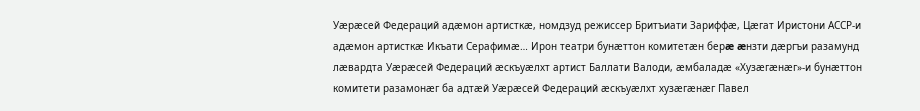Уæрæсей Федераций адæмон артисткæ, номдзуд режиссер Бритъиати Зариффæ, Цæгат Иристони АССР-и адæмон артисткæ Икъати Серафимæ… Ирон театри бунæттон комитетæн берæ æнзти дæргъи разамунд лæвардта Уæрæсей Федераций æскъуæлхт артист Баллати Валоди, æмбаладæ «Хузæгæнæг»-и бунæттон комитети разамонæг ба адтæй Уæрæсей Федераций æскъуæлхт хузæгæнæг Павел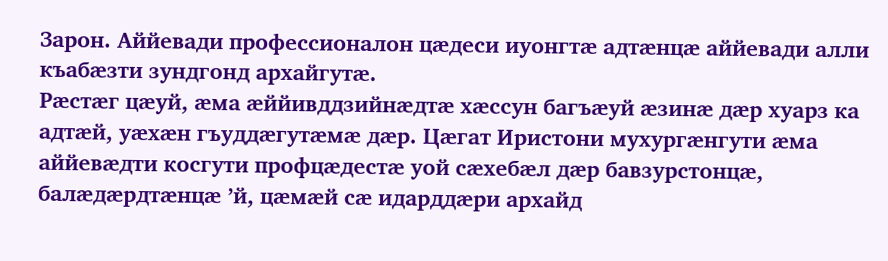Зарон. Аййевади профессионалон цæдеси иуонгтæ адтæнцæ аййевади алли къабæзти зундгонд архайгутæ.
Рæстæг цæуй, æма æййивддзийнæдтæ хæссун багъæуй æзинæ дæр хуарз ка адтæй, уæхæн гъуддæгутæмæ дæр. Цæгат Иристони мухургæнгути æма аййевæдти косгути профцæдестæ уой сæхебæл дæр бавзурстонцæ, балæдæрдтæнцæ ’й, цæмæй сæ идарддæри архайд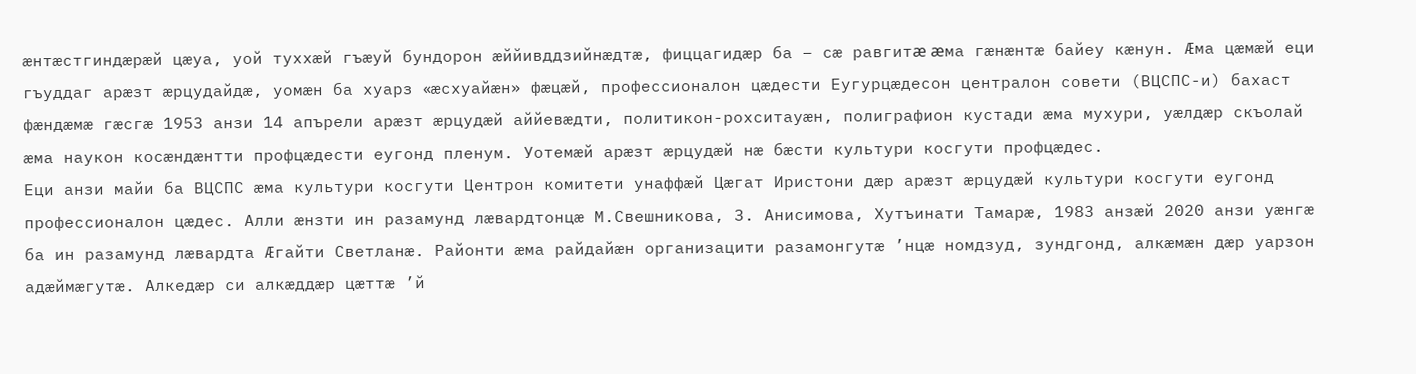æнтæстгиндæрæй цæуа, уой туххæй гъæуй бундорон æййивддзийнæдтæ, фиццагидæр ба – сæ равгитæ æма гæнæнтæ байеу кæнун. Æма цæмæй еци гъуддаг арæзт æрцудайдæ, уомæн ба хуарз «æсхуайæн» фæцæй, профессионалон цæдести Еугурцæдесон централон совети (ВЦСПС-и) бахаст фæндæмæ гæсгæ 1953 анзи 14 апърели арæзт æрцудæй аййевæдти, политикон-рохситауæн, полиграфион кустади æма мухури, уæлдæр скъолай æма наукон косæндæнтти профцæдести еугонд пленум. Уотемæй арæзт æрцудæй нæ бæсти культури косгути профцæдес.
Еци анзи майи ба ВЦСПС æма культури косгути Центрон комитети унаффæй Цæгат Иристони дæр арæзт æрцудæй культури косгути еугонд профессионалон цæдес. Алли æнзти ин разамунд лæвардтонцæ М.Свешникова, З. Анисимова, Хутъинати Тамарæ, 1983 анзæй 2020 анзи уæнгæ ба ин разамунд лæвардта Æгайти Светланæ. Районти æма райдайæн организацити разамонгутæ ’нцæ номдзуд, зундгонд, алкæмæн дæр уарзон адæймæгутæ. Алкедæр си алкæддæр цæттæ ’й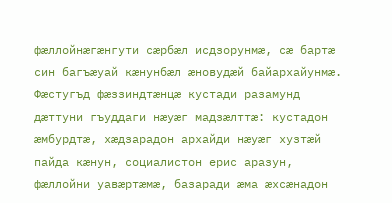фæллойнæгæнгути сæрбæл исдзорунмæ, сæ бартæ син багъæуай кæнунбæл æновудæй байархайунмæ.
Фæстугъд фæззиндтæнцæ кустади разамунд дæттуни гъуддаги нæуæг мадзæлттæ: кустадон æмбурдтæ, хæдзарадон архайди нæуæг хузтæй пайда кæнун, социалистон ерис аразун, фæллойни уавæртæмæ, базаради æма æхсæнадон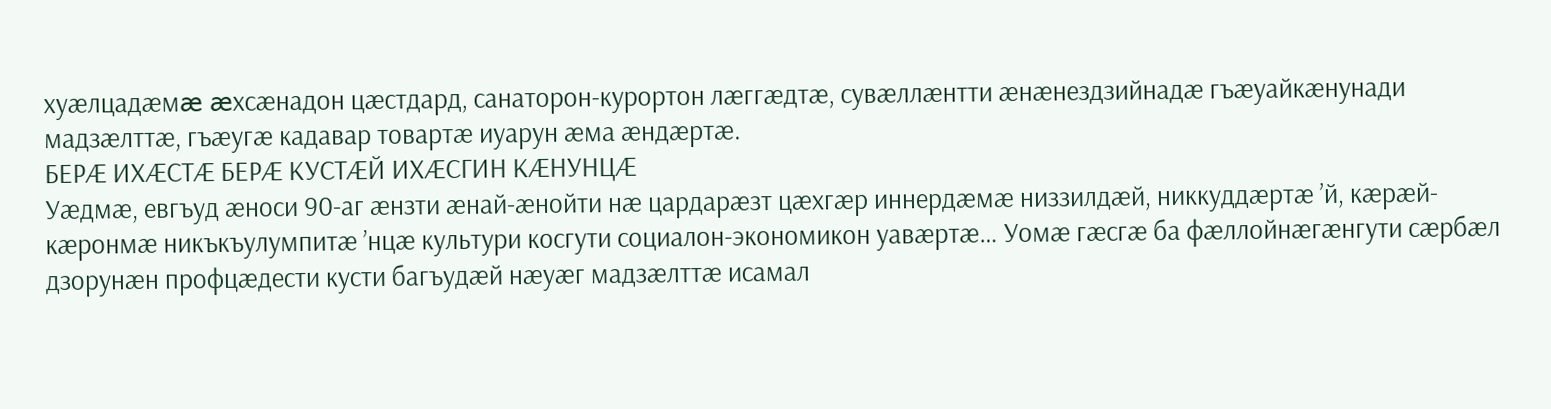хуæлцадæмæ æхсæнадон цæстдард, санаторон-курортон лæггæдтæ, сувæллæнтти æнæнездзийнадæ гъæуайкæнунади мадзæлттæ, гъæугæ кадавар товартæ иуарун æма æндæртæ.
БЕРÆ ИХÆСТÆ БЕРÆ КУСТÆЙ ИХÆСГИН КÆНУНЦÆ
Уæдмæ, евгъуд æноси 90-аг æнзти æнай-æнойти нæ цардарæзт цæхгæр иннердæмæ низзилдæй, никкуддæртæ ’й, кæрæй-кæронмæ никъкъулумпитæ ’нцæ культури косгути социалон-экономикон уавæртæ… Уомæ гæсгæ ба фæллойнæгæнгути сæрбæл дзорунæн профцæдести кусти багъудæй нæуæг мадзæлттæ исамал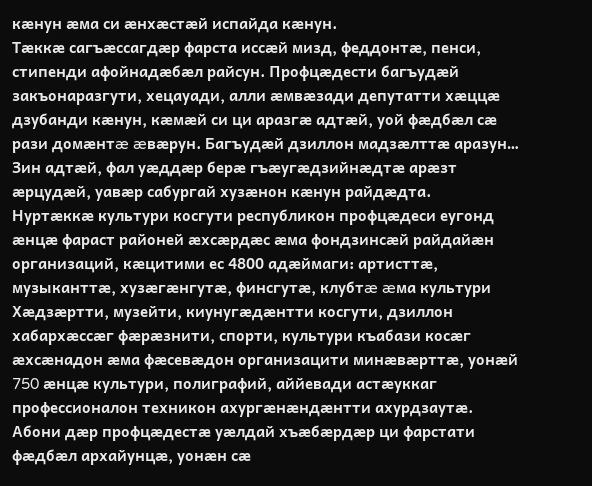кæнун æма си æнхæстæй испайда кæнун.
Тæккæ сагъæссагдæр фарста иссæй мизд, феддонтæ, пенси, стипенди афойнадæбæл райсун. Профцæдести багъудæй закъонаразгути, хецауади, алли æмвæзади депутатти хæццæ дзубанди кæнун, кæмæй си ци аразгæ адтæй, уой фæдбæл сæ рази домæнтæ æвæрун. Багъудæй дзиллон мадзæлттæ аразун… Зин адтæй, фал уæддæр берæ гъæугæдзийнæдтæ арæзт æрцудæй, уавæр сабургай хузæнон кæнун райдæдта.
Нуртæккæ культури косгути республикон профцæдеси еугонд æнцæ фараст районей æхсæрдæс æма фондзинсæй райдайæн организаций, кæцитими ес 4800 адæймаги: артисттæ, музыканттæ, хузæгæнгутæ, финсгутæ, клубтæ æма культури Хæдзæртти, музейти, киунугæдæнтти косгути, дзиллон хабархæссæг фæрæзнити, спорти, культури къабази косæг æхсæнадон æма фæсевæдон организацити минæвæрттæ, уонæй 750 æнцæ культури, полиграфий, аййевади астæуккаг профессионалон техникон ахургæнæндæнтти ахурдзаутæ.
Абони дæр профцæдестæ уæлдай хъæбæрдæр ци фарстати фæдбæл архайунцæ, уонæн сæ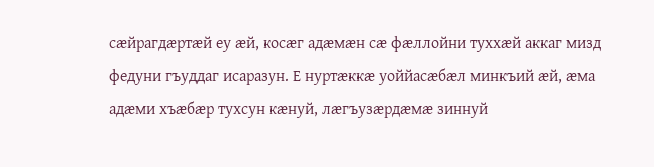сæйрагдæртæй еу æй, косæг адæмæн сæ фæллойни туххæй аккаг мизд федуни гъуддаг исаразун. Е нуртæккæ уоййасæбæл минкъий æй, æма адæми хъæбæр тухсун кæнуй, лæгъузæрдæмæ зиннуй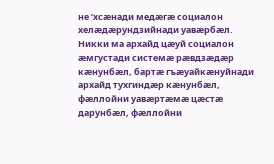не ’хсæнади медæгæ социалон хелæдæрундзийнади уавæрбæл. Никки ма архайд цæуй социалон æмгустади системæ рæвдзæдæр кæнунбæл, бартæ гъæуайкæнуйнади архайд тухгиндæр кæнунбæл, фæллойни уавæртæмæ цæстæ дарунбæл, фæллойни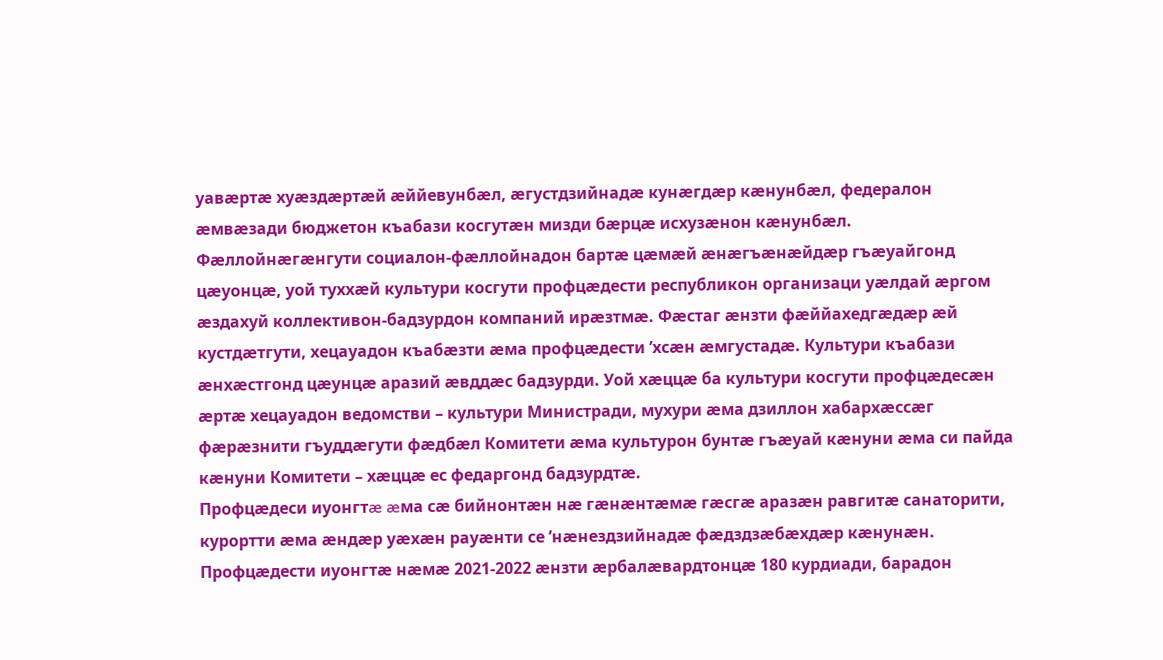уавæртæ хуæздæртæй æййевунбæл, æгустдзийнадæ кунæгдæр кæнунбæл, федералон æмвæзади бюджетон къабази косгутæн мизди бæрцæ исхузæнон кæнунбæл.
Фæллойнæгæнгути социалон-фæллойнадон бартæ цæмæй æнæгъæнæйдæр гъæуайгонд цæуонцæ, уой туххæй культури косгути профцæдести республикон организаци уæлдай æргом æздахуй коллективон-бадзурдон компаний ирæзтмæ. Фæстаг æнзти фæййахедгæдæр æй кустдæтгути, хецауадон къабæзти æма профцæдести ’хсæн æмгустадæ. Культури къабази æнхæстгонд цæунцæ аразий æвддæс бадзурди. Уой хæццæ ба культури косгути профцæдесæн æртæ хецауадон ведомстви – культури Министради, мухури æма дзиллон хабархæссæг фæрæзнити гъуддæгути фæдбæл Комитети æма культурон бунтæ гъæуай кæнуни æма си пайда кæнуни Комитети – хæццæ ес федаргонд бадзурдтæ.
Профцæдеси иуонгтæ æма сæ бийнонтæн нæ гæнæнтæмæ гæсгæ аразæн равгитæ санаторити, курортти æма æндæр уæхæн рауæнти се ’нæнездзийнадæ фæдздзæбæхдæр кæнунæн. Профцæдести иуонгтæ нæмæ 2021-2022 æнзти æрбалæвардтонцæ 180 курдиади, барадон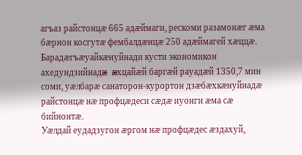агъаз райстонцæ 665 адæймаги, рескоми разамонæг æма бæрнон косгутæ фембалдæнцæ 250 адæймагей хæццæ. Барадæгъæуайкæнуйнади кусти экономикон ахедундзийнадæ æхцайæй баргæй рауадæй 1350,7 мин соми, уæлбарæ санаторон-курортон дзæбæхкæнуйнадæ райстонцæ нæ профцæдеси сæдæ иуонги æма сæ бийнонтæ.
Уæлдай еудадзугон æргом нæ профцæдес æздахуй,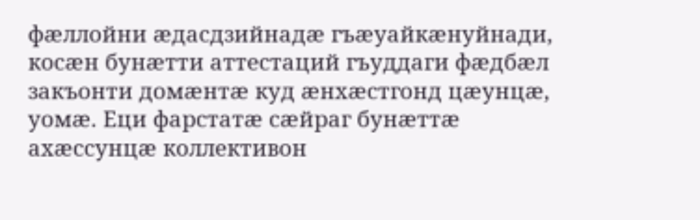фæллойни æдасдзийнадæ гъæуайкæнуйнади, косæн бунæтти аттестаций гъуддаги фæдбæл закъонти домæнтæ куд æнхæстгонд цæунцæ, уомæ. Еци фарстатæ сæйраг бунæттæ ахæссунцæ коллективон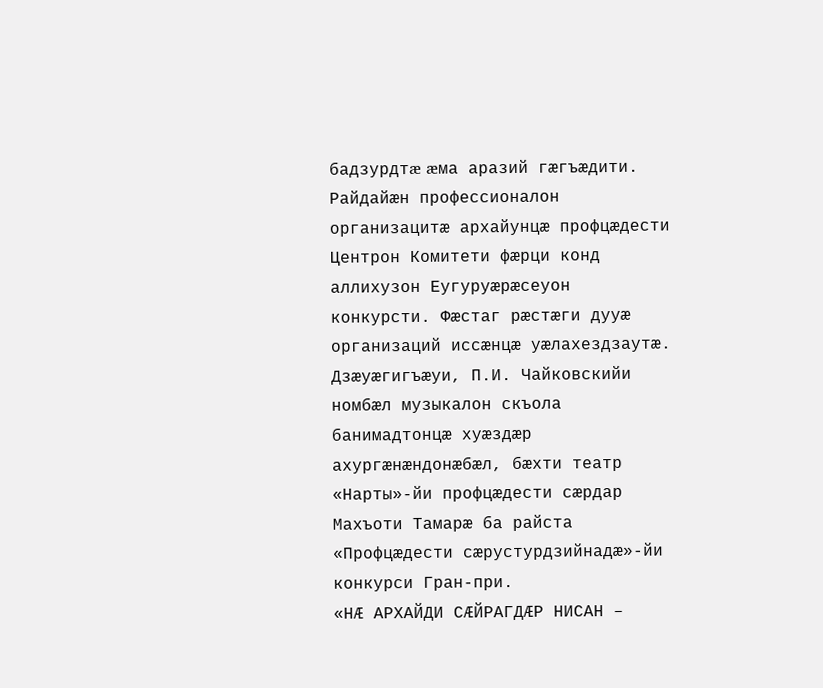бадзурдтæ æма аразий гæгъæдити.
Райдайæн профессионалон организацитæ архайунцæ профцæдести Центрон Комитети фæрци конд аллихузон Еугуруæрæсеуон конкурсти. Фæстаг рæстæги дууæ организаций иссæнцæ уæлахездзаутæ. Дзæуæгигъæуи, П.И. Чайковскийи номбæл музыкалон скъола банимадтонцæ хуæздæр ахургæнæндонæбæл, бæхти театр «Нарты»-йи профцæдести сæрдар Махъоти Тамарæ ба райста «Профцæдести сæрустурдзийнадæ»-йи конкурси Гран-при.
«НÆ АРХАЙДИ СÆЙРАГДÆР НИСАН –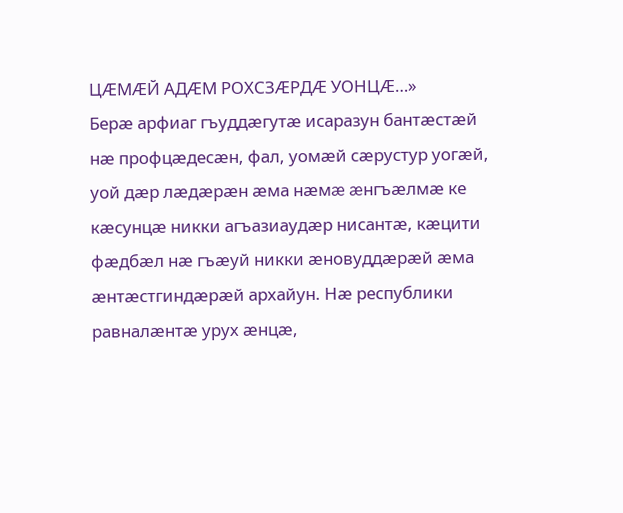ЦÆМÆЙ АДÆМ РОХСЗÆРДÆ УОНЦÆ…»
Берæ арфиаг гъуддæгутæ исаразун бантæстæй нæ профцæдесæн, фал, уомæй сæрустур уогæй, уой дæр лæдæрæн æма нæмæ æнгъæлмæ ке кæсунцæ никки агъазиаудæр нисантæ, кæцити фæдбæл нæ гъæуй никки æновуддæрæй æма æнтæстгиндæрæй архайун. Нæ республики равналæнтæ урух æнцæ,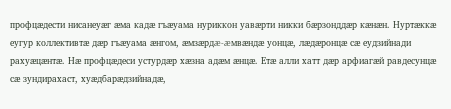профцæдести нисанеуæг æма кадæ гъæуама нуриккон уавæрти никки бæрзонддæр кæнæн. Нуртæккæ еугур коллективтæ дæр гъæуама æнгом, æмзæрдæ-æмвæндæ уонцæ, лæдæронцæ сæ еудзийнади рахуæцæнтæ. Нæ профцæдеси устурдæр хæзна адæм æнцæ. Етæ алли хатт дæр арфиагæй равдесунцæ сæ зундирахаст, хуæдбарæдзийнадæ,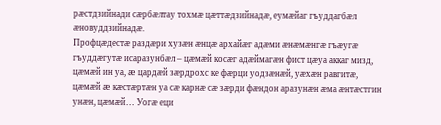рæстдзийнади сæрбæлтау тохмæ цæттæдзийнадæ, еумæйаг гъуддагбæл æновуддзийнадæ.
Профцæдестæ раздæри хузæн æнцæ архайæг адæми æнæмæнгæ гъæугæ гъуддæгутæ исаразунбæл – цæмæй косæг адæймагæн фист цæуа аккаг мизд, цæмæй ин уа, æ цардæй зæрдрохс ке фæрци уодзæнæй, уæхæн равгитæ, цæмæй æ кæстæртæн уа сæ карнæ сæ зæрди фæндон аразунæн æма æнтæстгин унæн, цæмæй… Уогæ еци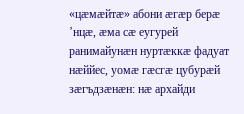«цæмæйтæ» абони æгæр берæ ’нцæ, æма сæ еугурей ранимайунæн нуртæккæ фадуат нæййес, уомæ гæсгæ цубурæй зæгъдзæнæн: нæ архайди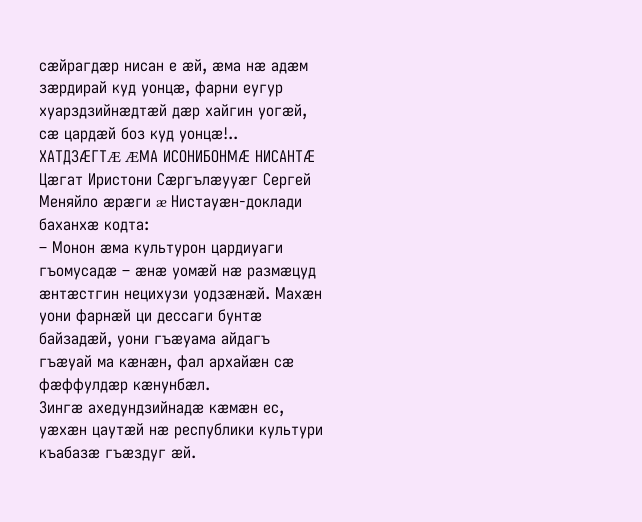сæйрагдæр нисан е æй, æма нæ адæм зæрдирай куд уонцæ, фарни еугур хуарздзийнæдтæй дæр хайгин уогæй, сæ цардæй боз куд уонцæ!..
ХАТДЗÆГТÆ ÆМА ИСОНИБОНМÆ НИСАНТÆ
Цæгат Иристони Сæргълæууæг Сергей Меняйло æрæги æ Нистауæн-доклади баханхæ кодта:
– Монон æма культурон цардиуаги гъомусадæ – æнæ уомæй нæ размæцуд æнтæстгин нецихузи уодзæнæй. Махæн уони фарнæй ци дессаги бунтæ байзадæй, уони гъæуама айдагъ гъæуай ма кæнæн, фал архайæн сæ фæффулдæр кæнунбæл.
Зингæ ахедундзийнадæ кæмæн ес, уæхæн цаутæй нæ республики культури къабазæ гъæздуг æй.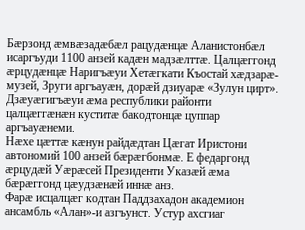Бæрзонд æмвæзадæбæл рацудæнцæ Аланистонбæл исаргъуди 1100 анзей кадæн мадзæлттæ. Цалцæггонд æрцудæнцæ Наригъæуи Хетæгкати Къостай хæдзарæ-музей, Зруги аргъауæн, дорæй дзиуарæ «Зулун цирт». Дзæуæгигъæуи æма республики районти цалцæггæнæн куститæ бакодтонцæ цуппар аргъауæнеми.
Нæхе цæттæ кæнун райдæдтан Цæгат Иристони автономий 100 анзей бæрæгбонмæ. Е федаргонд æрцудæй Уæрæсей Президенти Указæй æма бæрæггонд цæудзæнæй иннæ анз.
Фарæ исцалцæг кодтан Паддзахадон академион ансамбль «Алан»-и азгъунст. Устур ахсгиаг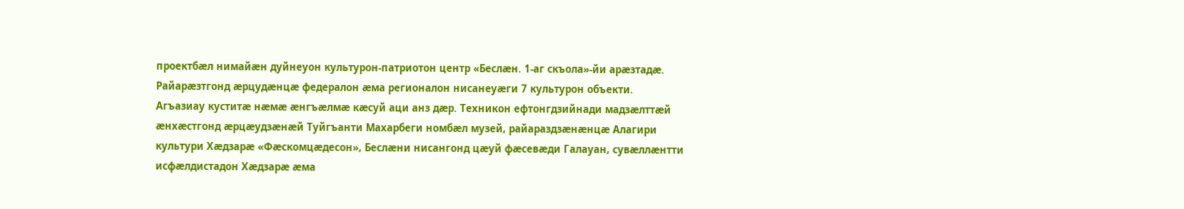проектбæл нимайæн дуйнеуон культурон-патриотон центр «Беслæн. 1-аг скъола»-йи арæзтадæ. Райарæзтгонд æрцудæнцæ федералон æма регионалон нисанеуæги 7 культурон объекти.
Агъазиау куститæ нæмæ æнгъæлмæ кæсуй аци анз дæр. Техникон ефтонгдзийнади мадзæлттæй æнхæстгонд æрцæудзæнæй Туйгъанти Махарбеги номбæл музей, райараздзæнæнцæ Алагири культури Хæдзарæ «Фæскомцæдесон», Беслæни нисангонд цæуй фæсевæди Галауан, сувæллæнтти исфæлдистадон Хæдзарæ æма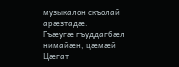музыкалон скъолай арæзтадæ.
Гъæугæ гъуддагбæл нимайæн, цæмæй Цæгат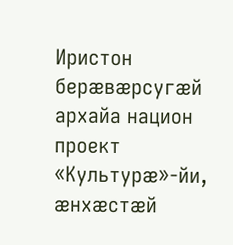Иристон берæвæрсугæй архайа национ проект «Культурæ»-йи, æнхæстæй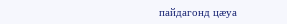пайдагонд цæуа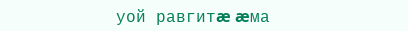уой равгитæ æма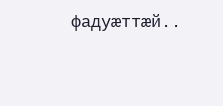фадуæттæй..